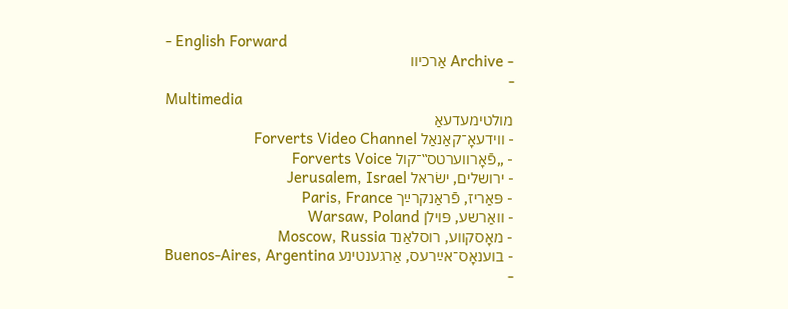- English Forward
- Archive אַרכיוו
-
Multimedia
מולטימעדעאַ
- ווידעאָ־קאַנאַל Forverts Video Channel
- „פֿאָרווערטס‟־קול Forverts Voice
- ירושלים, ישׂראל Jerusalem, Israel
- פּאַריז, פֿראַנקרײַך Paris, France
- וואַרשע, פּוילן Warsaw, Poland
- מאָסקווע, רוסלאַנד Moscow, Russia
- בוענאָס־אײַרעס, אַרגענטינע Buenos-Aires, Argentina
-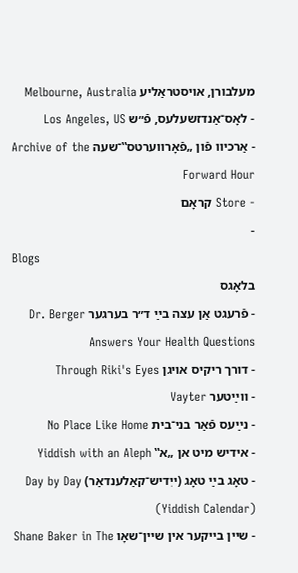מעלבורן, אויסטראַליע Melbourne, Australia
- לאָס־אַנדזשעלעס, פֿ״ש Los Angeles, US
- אַרכיוו פֿון „פֿאָרווערטס‟־שעה Archive of the Forward Hour
- Store קראָם
-
Blogs
בלאָגס
- פֿרעגט אַן עצה בײַ ד״ר בערגער Dr. Berger Answers Your Health Questions
- דורך ריקיס אויגן Through Riki's Eyes
- ווײַטער Vayter
- נײַעס פֿאַר בני־בית No Place Like Home
- אידיש מיט אן „א‟ Yiddish with an Aleph
- טאָג בײַ טאָג (ייִדיש־קאַלענדאַר) Day by Day (Yiddish Calendar)
- שיין בייקער אין שיין־שאָו Shane Baker in The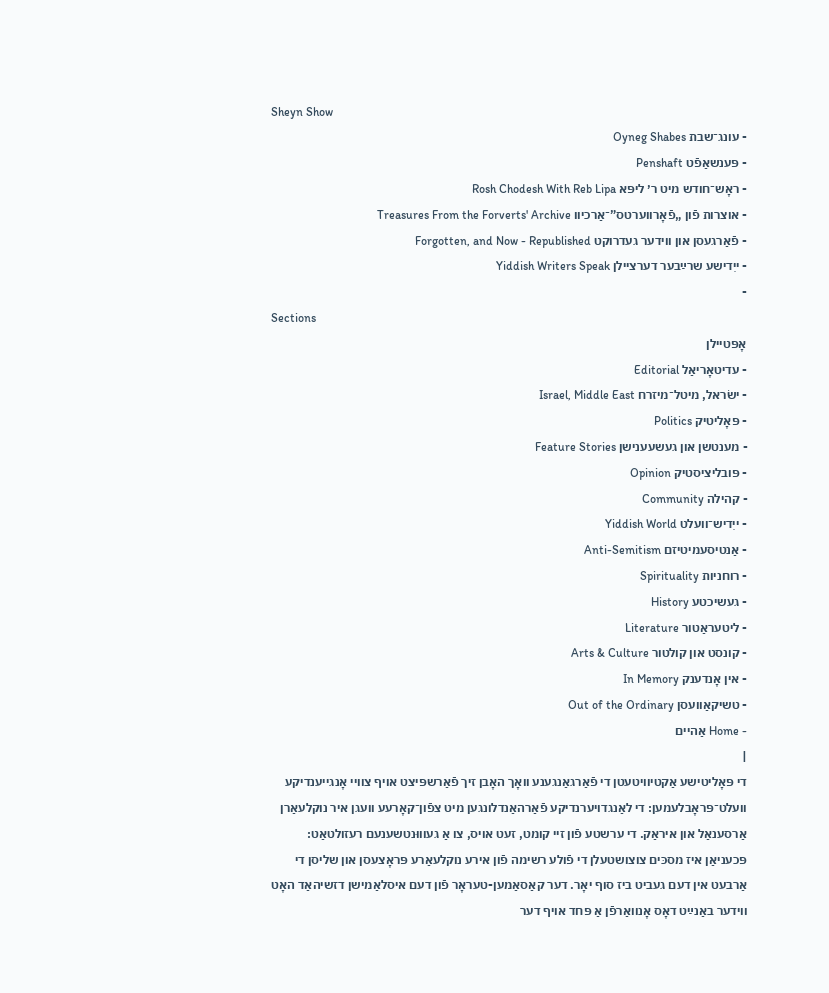Sheyn Show
- עונג־שבת Oyneg Shabes
- פּענשאַפֿט Penshaft
- ראָש־חודש מיט ר׳ ליפּא Rosh Chodesh With Reb Lipa
- אוצרות פֿון „פֿאָרווערטס”־אַרכיוו Treasures From the Forverts' Archive
- פֿאַרגעסן און ווידער געדרוקט Forgotten, and Now - Republished
- ייִדישע שרײַבער דערציילן Yiddish Writers Speak
-
Sections
אָפּטיילן
- עדיטאָריאַל Editorial
- ישׂראל, מיטל־מיזרח Israel, Middle East
- פּאָליטיק Politics
- מענטשן און געשעענישן Feature Stories
- פּובליציסטיק Opinion
- קהילה Community
- ייִדיש־וועלט Yiddish World
- אַנטיסעמיטיזם Anti-Semitism
- רוחניות Spirituality
- געשיכטע History
- ליטעראַטור Literature
- קונסט און קולטור Arts & Culture
- אין אָנדענק In Memory
- טשיקאַוועסן Out of the Ordinary
- Home אַהיים
|
די פּאָליטישע אַקטיוויטעטן די פֿאַרגאַנגענע וואָך האָבן זיך פֿאַרשפּיצט אויף צוויי אָנגייענדיקע וועלט־פּראָבלעמען: די לאַנגדויערנדיקע פֿאַרהאַנדלונגען מיט צפֿון־קאָרעע וועגן איר נוקלעאַרן אַרסענאַל און איראַק. די ערשטע פֿון זיי קומט, זעט אויס, צו אַ געוווּנטשענעם רעזולטאַט: פּכעניאַן איז מסכּים צוצושטעלן די פֿולע רשימה פֿון אירע נוקלעאַרע פּראָצעסן און שליסן די אַרבעט אין דעם געביט ביז סוף יאָר. דער קאַסאַמען-טעראָר פֿון דעם איסלאַמישן דזשיהאַד האָט ווידער באַנײַט דאָס אָנוואַרפֿן אַ פּחד אויף דער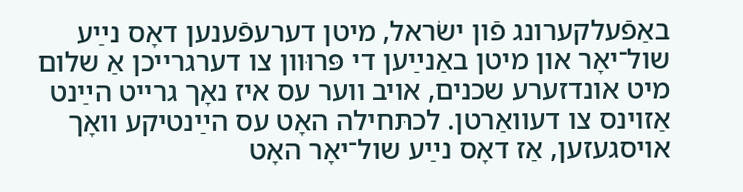באַפֿעלקערונג פֿון ישׂראל, מיטן דערעפֿענען דאָס נײַע שול־יאָר און מיטן באַנײַען די פּרוּוון צו דערגרייכן אַ שלום מיט אונדזערע שכנים, אויב ווער עס איז נאָך גרייט הײַנט אַזוינס צו דעוואַרטן. לכתּחילה האָט עס הײַנטיקע וואָך אויסגעזען, אַז דאָס נײַע שול־יאָר האָט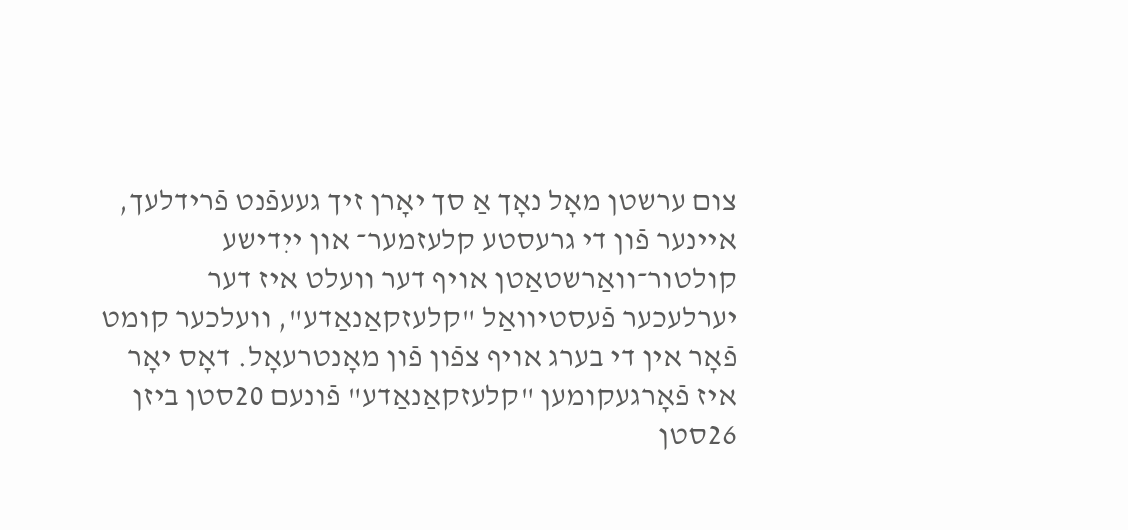צום ערשטן מאָל נאָך אַ סך יאָרן זיך געעפֿנט פֿרידלעך, איינער פֿון די גרעסטע קלעזמער־ און ייִדישע קולטור־וואַרשטאַטן אויף דער וועלט איז דער יערלעכער פֿעסטיוואַל "קלעזקאַנאַדע", וועלכער קומט פֿאָר אין די בערג אויף צפֿון פֿון מאָנטרעאָל. דאָס יאָר איז פֿאָרגעקומען "קלעזקאַנאַדע" פֿונעם 20סטן ביזן 26סטן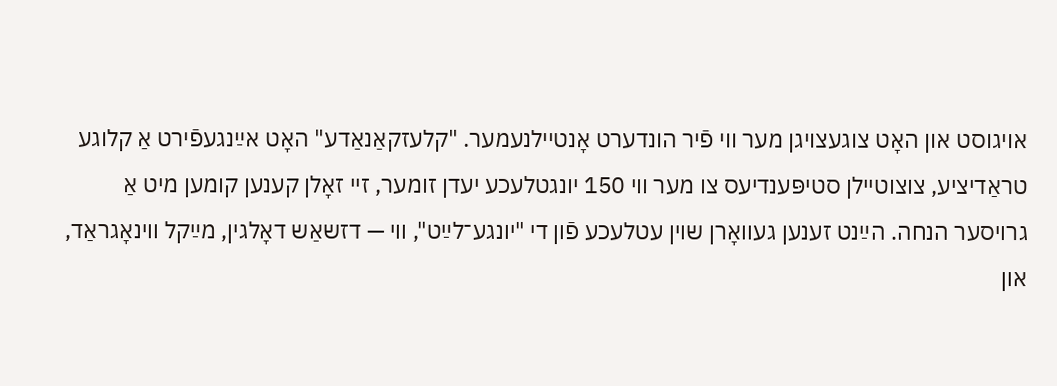אויגוסט און האָט צוגעצויגן מער ווי פֿיר הונדערט אָנטיילנעמער. "קלעזקאַנאַדע" האָט אײַנגעפֿירט אַ קלוגע טראַדיציע, צוצוטיילן סטיפּענדיעס צו מער ווי 150 יונגטלעכע יעדן זומער, זיי זאָלן קענען קומען מיט אַ גרויסער הנחה. הײַנט זענען געוואָרן שוין עטלעכע פֿון די "יונגע־לײַט", ווי — דזשאַש דאָלגין, מײַקל ווינאָגראַד, און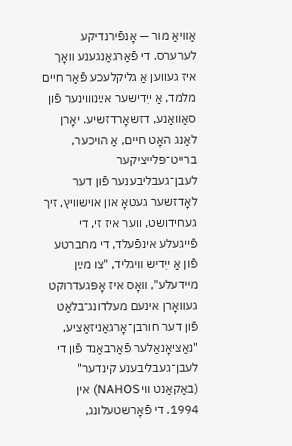אַוויאַ מור — אָנפֿירנדיקע לערערס. די פֿאַרגאַנגענע וואָך איז געווען אַ גליקלעכע פֿאַר חיים מלמד, אַ ייִדישער אײַנוווינער פֿון סאַוואַנע, דזשאָרדזשיע. יאָרן לאַנג האָט חיים, אַ הויכער, ברייט־פּלייציקער לעבן־געבליבענער פֿון דער לאָדזשער געטאָ און אוישוויץ, זיך געחידושט, ווער איז זי, די פֿייגעלע אינפֿעלד, די מחברטע פֿון אַ ייִדיש וויגליד, "צו מײַן מיידעלע", וואָס איז אָפּגעדרוקט געוואָרן אינעם מעלדונג־בלאַט פֿון דער חורבן־אָרגאַניזאַציע, "נאַציאָנאַלער פֿאַרבאַנד פֿון די לעבן־געבליבענע קינדער" (באַקאַנט ווי NAHOS) אין 1994. די פֿאָרשטעלונג,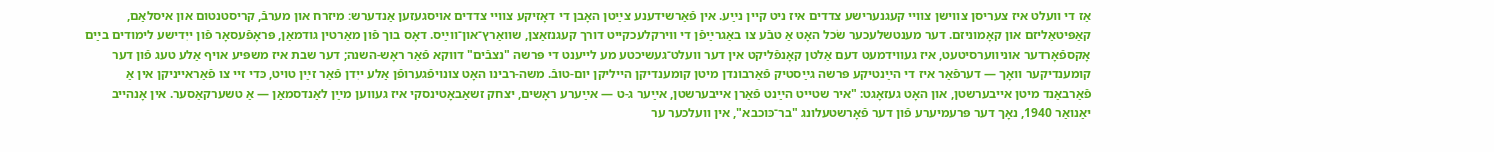אַז די וועלט איז צעריסן צווישן צוויי קעגנערישע צדדים איז ניט קיין נײַע. אין פֿאַרשידענע צײַטן האָבן די דאָזיקע צוויי צדדים אויסגעזען אַנדערש׃ מיזרח און מערבֿ, קריסטנטום און איסלאַם, קאַפּיטאַליזם און קאָמוניזם. דער מענטשלעכער שׂכל האָט אַ טבֿע צו באַגרײַפֿן די ווירקלעכקייט דורך קעגנזאַצן, שוואַרץ־און־ווײַס. דאָס בוך פֿון מאַרטין גודמאַן, פּראָפֿעסאָר פֿון ייִדישע לימודים בײַם אָקספֿאָרדער אוניווערסיטעט, איז געווידמעט דעם אַלטן קאָנפֿליקט אין דער וועלט־געשיכטע מע לייענט די פּרשה "נצבֿים" דווקא פֿאַר ראָש-השנה; דער שבת איז משפּיע אויף אַלע טעג פֿון דער קומענדיקער וואָך — דערפֿאַר איז די הײַנטיקע פּרשה גײַסטיק פֿאַרבונדן מיטן קומענדיקן הייליקן יום-טובֿ. משה-רבינו האָט צונויפֿגערופֿן אַלע ייִדן פֿאַר זײַן טויט, כּדי זיי צו פֿאַראייניקן אין אַ פֿאַרבאַנד מיטן אייבערשטן, און האָט געזאָגט: "איר שטייט הײַנט פֿאַרן אייבערשטן, אײַער ג-ט — אײַערע ראָשים, יצחק זשאַבאָטינסקי איז געווען מײַן לאַנדסמאַן — אַ טשערקאַסער. אין אָנהייב יאַנואַר 1940, נאָך דער פּרעמיערע פֿון דער פֿאָרשטעלונג "בר־כּוכבא", אין וועלכער ער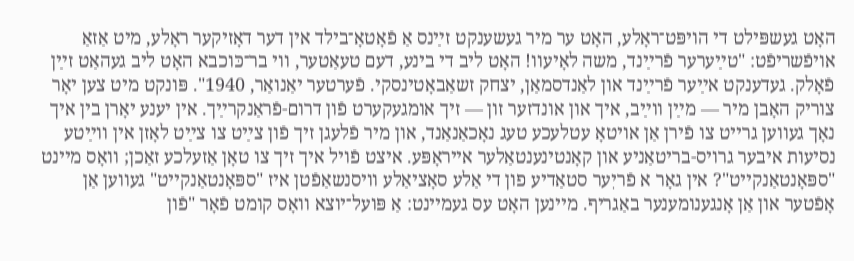האָט געשפּילט די הויפּט־ראָלע, האָט ער מיר געשענקט זײַנס אַ פֿאָטאָ־בילד אין דער דאָזיקער ראָלע, מיט אַזאַ אויפֿשריפֿט: "טײַערער פֿרײַנד, משה לאָיעוו! האָט ליב די בינע, דעם טעאַטער, ווי בר־כּוכבא האָט ליב געהאַט זײַן פֿאָלק. געדענקט אײַער פֿרײַנד און לאַנדסמאַן, יצחק זשאַבאָטינסקי. פֿערטער יאַנואַר, 1940". פּונקט מיט צען יאָר צוריק האָבן מיר — מײַן ווײַב, איך און אונדזער זון — זיך אומגעקערט פֿון דרום-פֿראַנקרײַך. אין יענע יאָרן בין איך נאָך געווען גרייט צו פֿירן אַן אויטאָ עטלעכע טעג נאָכאַנאַנד, און מיר פֿלעגן זיך פֿון צײַט צו צײַט לאָזן אין ווײַטע נסיעות איבער גרויס-בריטאַניע און קאָנטינענטאַלער אייראָפּע. איצט פֿויל איך זיך צו טאָן אַזעלכע זאַכן; וואָס מיינט "ספּאָנטאַנקייט"? אין גאָר א פֿריִער סטאַדיע פון די אַלע סאָציאַלע וויסנשאַפֿטן איז "ספּאָנטאַנקייט" געווען אַן אָפֿטער און אַן אָנגענומענער באַגריף. מיינען האָט עס געמיינט: אַ פּועל־יוצא וואָס קומט פֿאָר "פֿון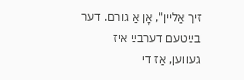זיך אַליין", אָן אַ גורם. דער בײַטעם דערבײַ איז געווען, אַז די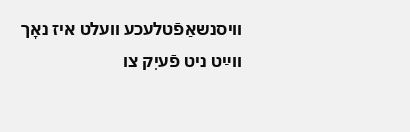וויסנשאַפֿטלעכע וועלט איז נאָך ווײַט ניט פֿעיִק צו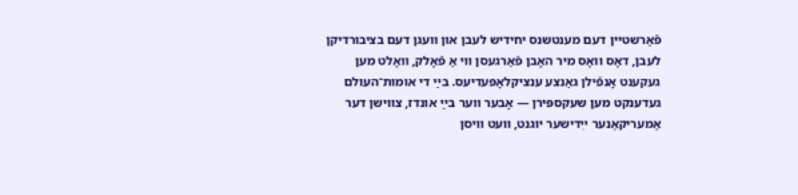פֿאַרשטיין דעם מענטשנס יחידיש לעבן און וועגן דעם בציבורדיקן לעבן, דאָס וואָס מיר האָבן פֿאַרגעסן ווי אַ פֿאָלק, וואָלט מען געקענט אָנפֿילן גאַנצע ענציקלאָפּעדיעס. בײַ די אומות־העולם געדענקט מען שעקספּירן — אָבער ווער בײַ אונדז, צווישן דער אַמעריקאַנער ייִדישער יוגנט, וועט וויסן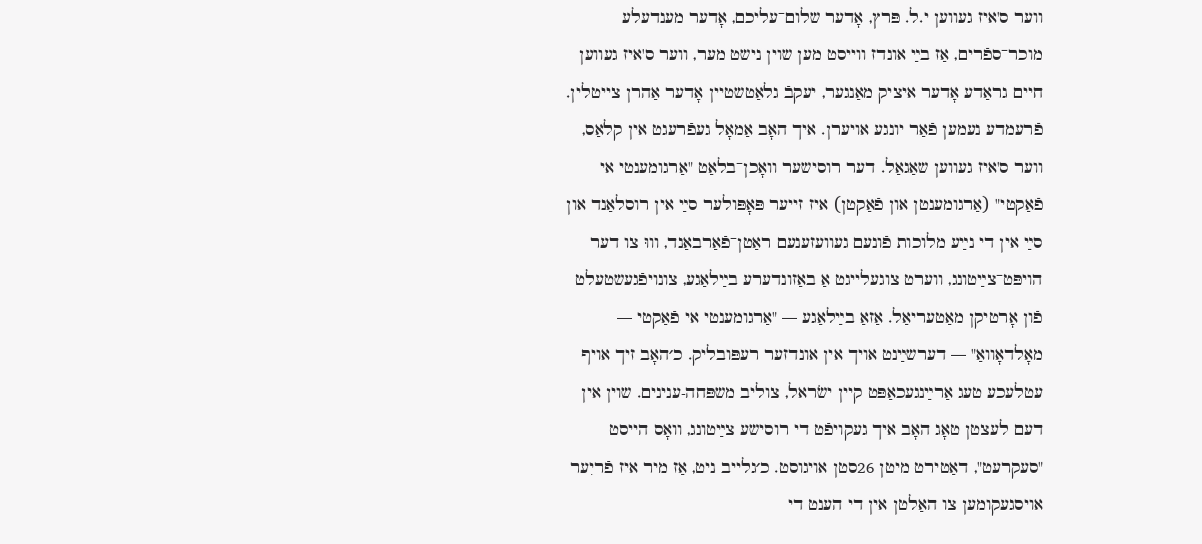ווער ס'איז געווען י.ל. פּרץ, אָדער שלום־עליכם, אָדער מענדעלע מוכר־ספֿרים, אַז בײַ אונדז ווייסט מען שוין נישט מער, ווער ס'איז געווען חיים גראַדע אָדער איציק מאַנגער, יעקבֿ גלאַטשטיין אָדער אַהרן צייטלין. פֿרעמדע נעמען פֿאַר יונגע אויערן. איך האָב אַמאָל געפֿרעגט אין קלאַס, ווער ס'איז געווען שאַגאַל. דער רוסישער וואָכן־בלאַט "אַרגומענטי אי פֿאַקטי" (אַרגומענטן און פֿאַקטן) איז זייער פּאָפּולער סײַ אין רוסלאַנד און סײַ אין די נײַע מלוכות פֿונעם געוועזענעם ראַטן־פֿאַרבאַנד, וווּ צו דער הויפּט־צײַטונג, ווערט צוגעלייגט אַ באַזונדערע בײַלאַגע, צונויפֿגעשטעלט פֿון אָרטיקן מאַטעריאַל. אַזאַ בײַלאַגע — "אַרגומענטי אי פֿאַקטי — מאָלדאָוואַ" — דערשײַנט אויך אין אונדזער רעפּובליק. כ׳האָב זיך אויף עטלעכע טעג אַרײַנגעכאַפּט קיין ישׂראל, צוליב משפּחה-ענינים. שוין אין דעם לעצטן טאָג האָב איך געקויפֿט די רוסישע צײַטונג, וואָס הייסט "סעקרעט", דאַטירט מיטן 26סטן אויגוסט. כ׳גלייב ניט, אַז מיר איז פֿריִער אויסגעקומען צו האַלטן אין די הענט די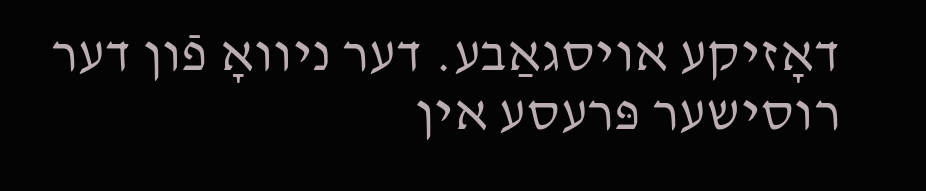דאָזיקע אויסגאַבע. דער ניוואָ פֿון דער רוסישער פּרעסע אין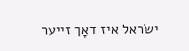ישׂראל איז דאָך זייער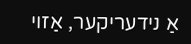אַ נידעריקער, אַזוי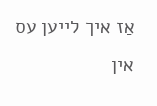אַז איך לייען עס אין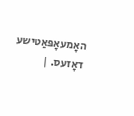האָמעאָפּאַטישע דאָזעס. |